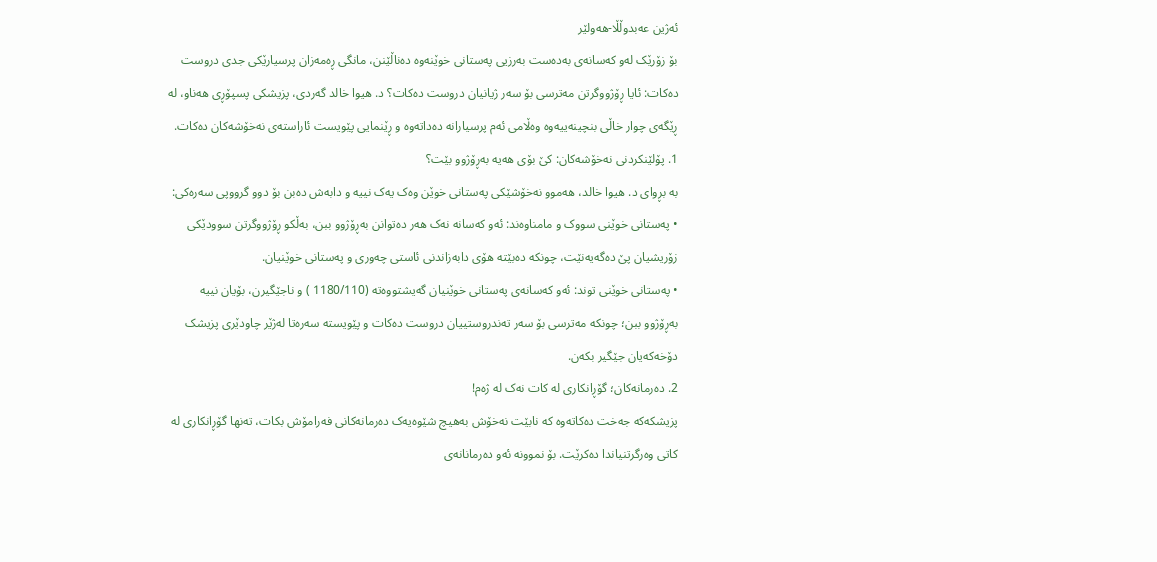ئەژین عەبدوڵڵا-هەولێر
بۆ زۆرێک لەو کەسانەی بەدەست بەرزیی پەستانی خوێنەوە دەناڵێنن، مانگی ڕەمەزان پرسیارێکی جدی دروست دەکات: ئایا ڕۆژووگرتن مەترسی بۆ سەر ژیانیان دروست دەکات؟ د. هیوا خالد گەردی، پزیشکی پسپۆڕی هەناو، لە ڕێگەی چوار خاڵی بنچینەییەوە وەڵامی ئەم پرسیارانە دەداتەوە و ڕێنمایی پێویست ئاراستەی نەخۆشەکان دەکات.
1. پۆلێنکردنی نەخۆشەکان: کێ بۆی هەیە بەڕۆژوو بێت؟
بە بڕوای د. هیوا خالد، هەموو نەخۆشێکی پەستانی خوێن وەک یەک نییە و دابەش دەبن بۆ دوو گرووپی سەرەکی:
• پەستانی خوێنی سووک و مامناوەند: ئەو کەسانە نەک هەر دەتوانن بەڕۆژوو ببن، بەڵکو ڕۆژووگرتن سوودێکی زۆریشیان پێ دەگەیەنێت، چونکە دەبێتە هۆی دابەزاندنی ئاستی چەوری و پەستانی خوێنیان.
• پەستانی خوێنی توند: ئەو کەسانەی پەستانی خوێنیان گەیشتووەتە (1180/110 ) و ناجێگیرن، بۆیان نییە بەڕۆژوو ببن؛ چونکە مەترسی بۆ سەر تەندروستییان دروست دەکات و پێویستە سەرەتا لەژێر چاودێری پزیشک دۆخەکەیان جێگیر بکەن.
2. دەرمانەکان؛ گۆڕانکاری لە کات نەک لە ژەم!
پزیشکەکە جەخت دەکاتەوە کە نابێت نەخۆش بەهیچ شێوەیەک دەرمانەکانی فەرامۆش بکات، تەنها گۆڕانکاری لە کاتی وەرگرتنیاندا دەکرێت. بۆ نموونە ئەو دەرمانانەی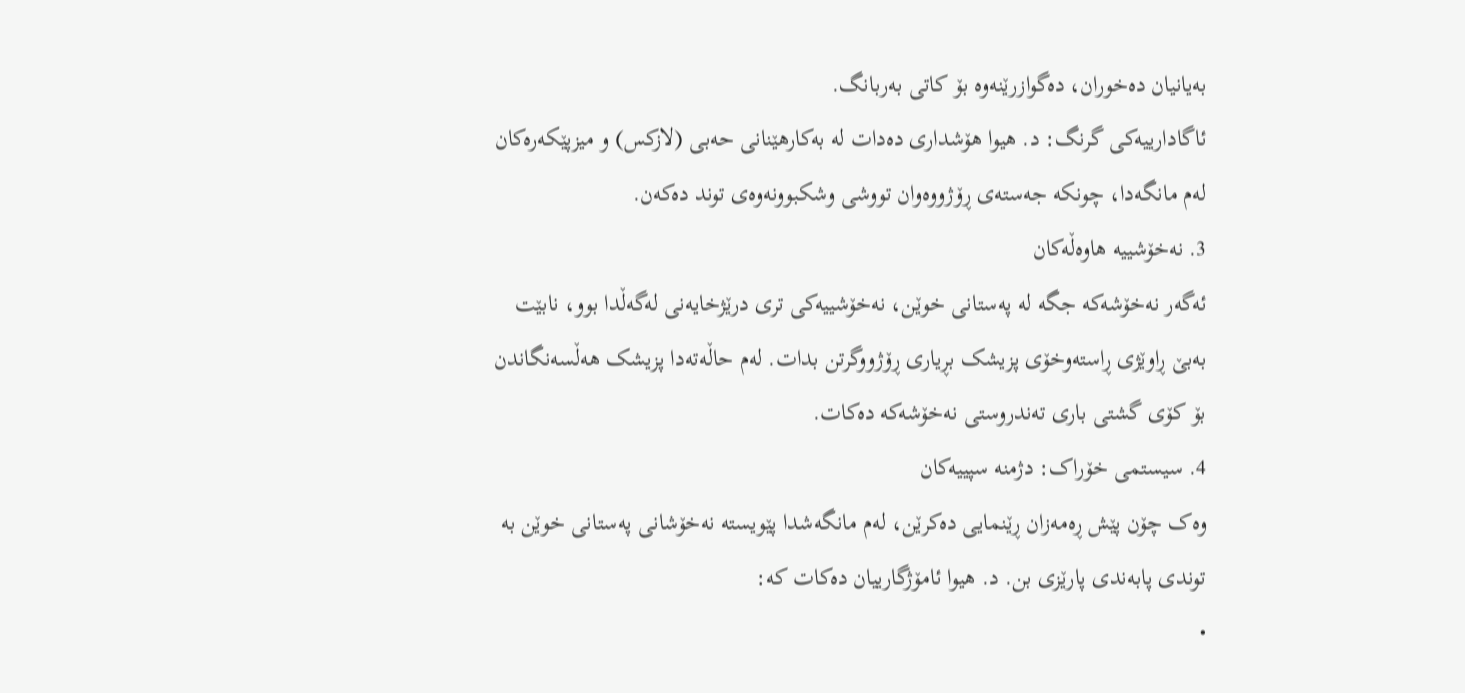بەیانیان دەخوران، دەگوازرێنەوە بۆ کاتی بەربانگ.
ئاگادارییەکی گرنگ: د. هیوا هۆشداری دەدات لە بەکارهێنانی حەبی (لازکس) و میزپێکەرەکان لەم مانگەدا، چونکە جەستەی ڕۆژووەوان تووشی وشکبوونەوەی توند دەکەن.
3. نەخۆشییە هاوەڵەکان
ئەگەر نەخۆشەکە جگە لە پەستانی خوێن، نەخۆشییەکی تری درێژخایەنی لەگەڵدا بوو، نابێت بەبێ ڕاوێژی ڕاستەوخۆی پزیشک بڕیاری ڕۆژووگرتن بدات. لەم حاڵەتەدا پزیشک هەڵسەنگاندن بۆ کۆی گشتی باری تەندروستی نەخۆشەکە دەکات.
4. سیستمی خۆراک: دژمنە سپییەکان
وەک چۆن پێش ڕەمەزان ڕێنمایی دەکرێن، لەم مانگەشدا پێویستە نەخۆشانی پەستانی خوێن بە توندی پابەندی پارێزی بن. د. هیوا ئامۆژگارییان دەکات کە:
•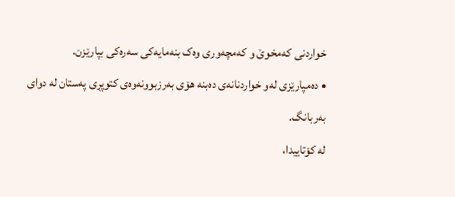خواردنی کەمخوێ و کەمچەوری وەک بنەمایەکی سەرەکی بپارێزن.
• دەمپارێزی لەو خواردنانەی دەبنە هۆی بەرزبوونەوەی کتوپڕی پەستان لە دوای بەربانگ.
لە کۆتاییدا،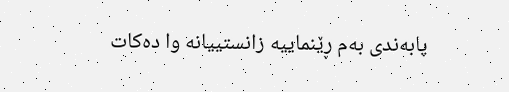پابەندی بەم ڕێنماییە زانستییانە وا دەکات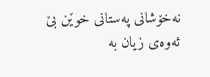نەخۆشانی پەستانی خوێن بێ ئەوەی زیان بە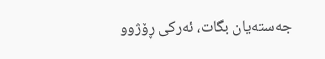جەستەیان بگات، ئەرکی ڕۆژوو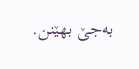بەجێ بهێنن.